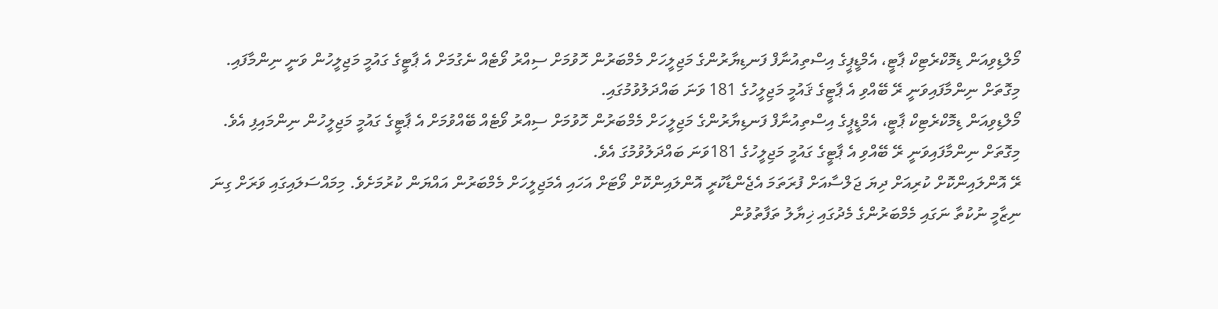މޯލްޑިވިއަން ޑިމޮކްރެޓިކް ޕާޓީ، އެމްޑީޕީގެ އިސްތިއުނާފް ފަނޑިޔާރުންގެ މަޖިލީހަށް މެމްބަރުން ހޮވުމަށް ސިއްރު ވޯޓެއް ނެގުމަށް އެ ޕާޓީގެ ގައުމީ މަޖިލީހުން ވަނީ ނިންމާފައި. މިގޮތަށް ނިންމާފައިވަނީ ރޭ ބޭއްވި އެ ޕާޓީގެ ޤައުމީ މަޖިލީހުގެ 181 ވަނަ ބައްދަލުވުމުގައި.
މޯލްޑިވިއަން ޑިމޮކްރެޓިކް ޕާޓީ، އެމްޑީޕީގެ އިސްތިއުނާފް ފަނޑިޔާރުންގެ މަޖިލީހަށް މެމްބަރުން ހޮވުމަށް ސިއްރު ވޯޓެއް ބޭއްވުމަށް އެ ޕާޓީގެ ގައުމީ މަޖިލީހުން ނިންމައިފި އެވެ. މިގޮތަށް ނިންމާފައިވަނީ ރޭ ބޭއްވި އެ ޕާޓީގެ ގައުމީ މަޖިލީހުގެ 181ވަނަ ބައްދަލުވުމުގަ އެވެ.
ރޭ އޮންލައިންކޮށް ކުރިއަށް ދިޔަ ޖަލްސާއަށް ފުރަތަމަ އެޖެންޑާކުރީ އޮންލައިންކޮށް ވޯޓަށް އަހައި އެމަޖިލީހަށް މެމްބަރުން އައްޔަން ކުރުމަށެވެ. މިމައްސަލައިގައި ވަރަށް ގިނަ ނިޒާމީ ނުކުތާ ނަގައި މެމްބަރުންގެ މެދުގައި ޚިޔާލު ތަފާތުވުން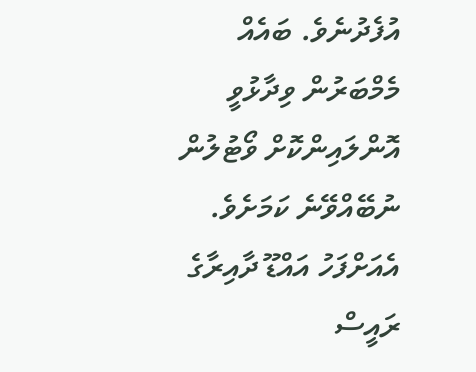އުފެދުނެވެ. ބައެއް މެމްބަރުން ވިދާޅުވީ އޮންލައިންކޮށް ވޯޓުލުން ނުބޭއްވޭނެ ކަމަށެވެ.
އެއަށްފަހު އައްޑޫ ދާއިރާގެ ރައީސް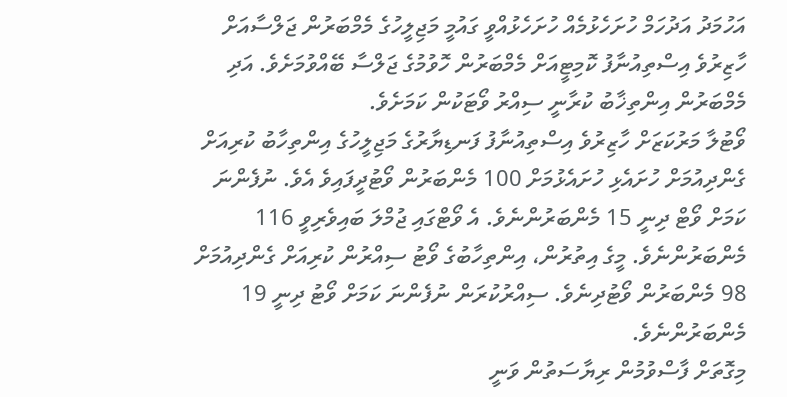އަހުމަދު އަދުހަމް ހުށަހެޅުމެއް ހުށަހެޅުއްވީ ގައުމީ މަޖިލީހުގެ މެމްބަރުން ޖަލްސާއަށް ހާޒިރުވެ އިސްތިއުނާފު ކޮމިޓީއަށް މެމްބަރުން ހޮވުމުގެ ޖަލްސާ ބޭއްވުމަށެވެ. އަދި މެމްބަރުން އިންތިޚާބު ކުރާނީ ސިއްރު ވޯޓަކުން ކަމަށެވެ.
ވޯޓުލާ މަރުކަޒަށް ހާޒިރުވެ އިސްތިއުނާފު ފަނޑިޔާރުގެ މަޖިލީހުގެ އިންތިހާބު ކުރިއަށް ގެންދިއުމަށް ހުށައެޅި ހުށައެޅުމަށް 100 މެންބަރުން ވޯޓުދީފައިވެ އެވެ. ނުފެންނަ ކަމަށް ވޯޓް ދިނީ 15 މެންބަރުންނެވެ. އެ ވޯޓްގައި ޖުމްލަ ބައިވެރިވީ 116 މެންބަރުންނެވެ. މީގެ އިތުރުން، އިންތިހާބުގެ ވޯޓު ސިއްރުން ކުރިއަށް ގެންދިއުމަށް 98 މެންބަރުން ވޯޓުދިނެވެ. ސިއްރުކުރަން ނުފެންނަ ކަމަށް ވޯޓު ދިނީ 19 މެންބަރުންނެވެ.
މިގޮތަށް ފާސްވުމުން ރިޔާސަތުން ވަނީ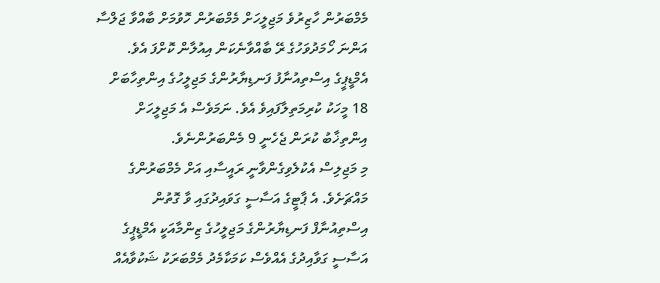މެމްބަރުން ހާޒިރުވެ މަޖިލީހަށް މެމްބަރުން ހޮވުމަށް ބާއްވާ ޖަލްސާ އަންނަ ހޯމަދުވަހުގެ ރޭ ބާއްވާނެކަން އިއުލާން ކޮށްފަ އެވެ.
އެމްޑީޕީގެ އިސްތިއުނާފު ފަނޑިޔާރުންގެ މަޖިލީހުގެ އިންތިހާބަށް 18 މީހަކު ކުރިމަތިލާފައިވެ އެވެ. ނަމަވެސް އެ މަޖިލީހަށް އިންތިޚާބު ކުރަން ޖެހެނީ 9 މެންބަރުންނެވެ.
މި މަޖިލިސް އެކުލެވިގެންވާނީ ރައީސާއި އަށް މެމްބަރުންގެ މައްޗަށެވެ. އެ ޕާޓީގެ އަސާސީ ގަވައިދުގައި ވާ ގޮތުން އިސްތިއުނާފް ފަނޑިޔާރުންގެ މަޖިލީހުގެ ޒިންމާއަކީ އެމްޑީޕީގެ އަސާސީ ގަވާއިދުގެ އެއްވެސް ކަމަކާމެދު މެމްބަރަކު ޝަކުވާއެއް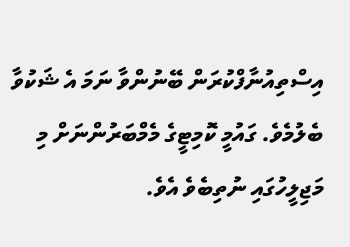އިސްތިއުނާފްކުރަން ބޭނުންވާ ނަމަ އެ ޝަކުވާ ބެލުމެވެ. ގައުމީ ކޮމިޓީގެ މެމްބަރުންނަށް މި މަޖިލީހުގައި ނުތިބެވެ އެވެ.